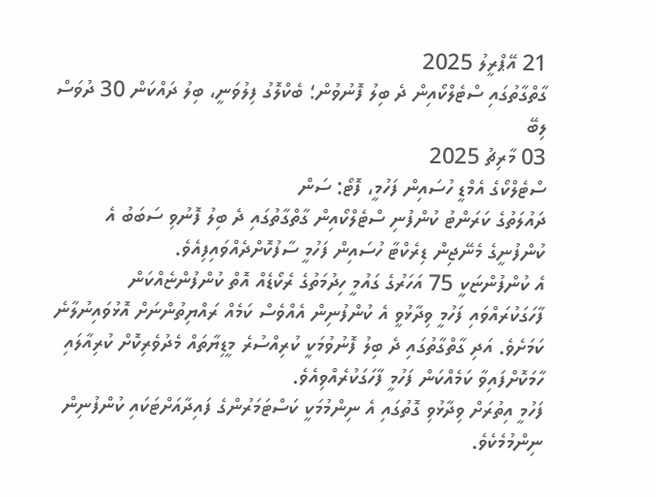21 އޭޕްރީލު 2025
ގާތްގާތުގައި ސްޓެލްކޯއިން ދެ ބިލު ފޮނުވުން؛ ބެކްލޮގު ފިލުވަނީ، ބިލު ދައްކަން 30 ދުވަސް ލިބޭ
03 މާރިޗު 2025
ސްޓެލްކޯގެ އެމްޑީ ހުސައިން ފަހުމީ، ފޮޓޯ: ސަން
ދައުލަތުގެ ކަރަންޓު ކުންފުނި ސްޓެލްކޯއިން ގާތްގާތުގައި ދެ ބިލު ފޮނުވި ސަބަބު އެ ކުންފުނީގެ މެނޭޖިން ޑިރެކްޓާ ހުސައިން ފަހުމީ ސާފުކޮށްދެއްވައިފިއެވެ.
އެ ކުންފުންޏަކީ 75 އަހަރުގެ ގައުމީ ހިދުމަތުގެ ރެކޯޑެއް އޮތް ކުންފުންޏެއްކަން ފާހަގަކުރައްވައި ފަހުމީ ވިދާޅުވީ އެ ކުންފުނިން އެއްވެސް ކަމެއް ރައްޔިތުންނަށް އޮޅުވައިނުލާނެ ކަމަށެވެ. އަދި ގާތްގާތުގައި ދެ ބިލު ފޮނުވުމަކީ ކުރިއްސުރެ މީޑިޔާތައް މެދުވެރިކޮށް ކުރިއާލައި ހާމަކޮށްފައިވާ ކަމެއްކަން ފަހުމީ ފާހަގަކުރެއްވިއެވެ.
ފަހުމީ އިތުރަށް ވިދާޅުވި ގޮތުގައި އެ ނިންމުމަކީ ކަސްޓަމަރުންގެ ފައިދާއަށްޓަކައި ކުންފުނިން ނިންމުމެކެވެ.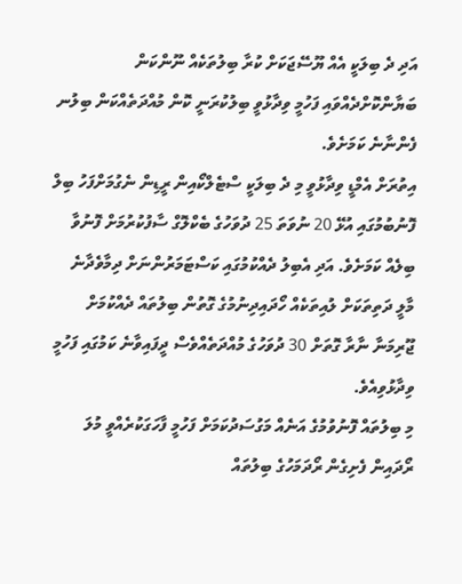އަދި ދެ ބިލަކީ އެއް ޔޫސޭޖަކަށް ކުރާ ބިލުތަކެއް ނޫންކަން ބަޔާންކޮށްދެއްވައި ފަހުމީ ވިދާޅުވީ ބިލުކުރަނީ ކޮން މުއްދަތެއްކަން ބިލުނ ފެންނާނެ ކަމަށެވެ.
އިތުރަށް އެމްޑީ ވިދާޅުވީ މި ދެ ބިލަކީ ސްޓެލްކޯއިން ރީޑިން ނެގުމަށްފަހު ބިލް ފޮނުބުމުގައި އުޅޭ 20 ނުވަތަ 25 ދުވަހުގެ ބެކްލޮގް ސާފުކުރުމަށް ފޮނުވާ ބިލެއް ކަމަށެވެ. އަދި އެބިލު ދެއްކުމުގައި ކަސްޓަމަރުންނަށް ދިމާވެދާނެ މާލީ ދަތިތަކަށް ލުއިތަކެއް ހޯދައިދިނުމުގެ ގޮތުން ބިލުތައް ދެއްކުމަށް ޖޫރިމަނާ ނާރާ ގޮތަށް 30 ދުވަހުގެ މުއްދަތެއްވެސް ދީފައިވާނެ ކަމުގައި ފަހުމީ ވިދާޅުވިއެވެ.
މި ބިލުތައް ފޮނުވުމުގެ އަނެއް މަގުސަދުކަމަށް ފަހުމީ ފާހަގަކުރެއްވީ މުލަ ރޯދައިން ފެށިގެން ރޯދަމަހުގެ ބިލުތައް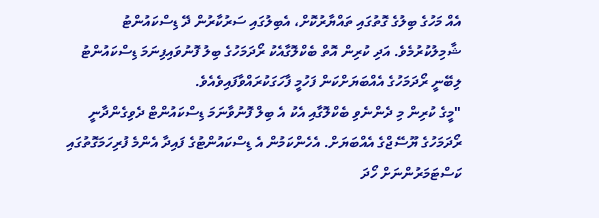އެއް މަހުގެ ބިލުގެ ގޮތުގައި ތައްޔާރުކޮށް، އެބިލުގައި ސަރުކާރުން ދޭ ޑިސްކައުންޓު ޝާމިލުކުރުމެވެ. އަދި ކުރިން އޮތް ބެކްލޮގާއެކު ރޯދަމަހުގެ ބިލު ފޮނުވައިފިނަމަ ޑިސްކައުންޓު ލިބޭނީ ރޯދަމަހުގެ އެއްބަޔަށްކަން ފަހުމީ ފާހަގަކުރައްވާފައިވެއެވެ.
"މީގެ ކުރިން މި ދެންނެވި ބެކްލޮގާއި އެކު އެ ބިލް ފޮނުވާނަމަ ޑިސްކައުންޓް ދެވިގެންދާނީ ރޯދަމަހުގެ ޔޫސޭޖްގެ އެއްބަޔަށް. އެހެންކަމުން އެ ޑިސްކައުންޓުގެ ފައިދާ އެންމެ ފުރިހަމަގޮތުގައި ކަސްޓަމަރުންނަށް ހޯދަ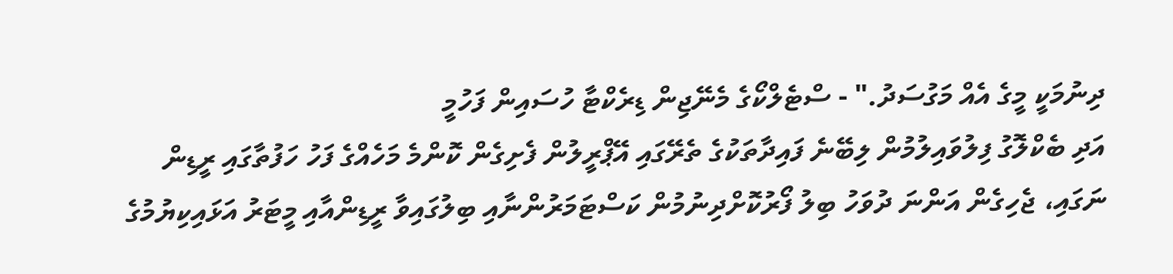ދިނުމަކީ މީގެ އެއް މަގުސަދު." - ސްޓެލްކޯގެ މެނޭޖިން ޑިރެކްޓާ ހުސައިން ފަހުމީ
އަދި ބެކްލޮގު ފިލުވައިލުމުން ލިބޭނެ ފައިދާތަކުގެ ތެރޭގައި އޭޕްރީލުން ފެށިގެން ކޮންމެ މަހެއްގެ ފަހު ހަފުތާގައި ރީޑިން ނަގައި، ޖެހިގެން އަންނަ ދުވަހު ބިލު ފޯރުކޮށްދިނުމުން ކަސްޓަމަރުންނާއި ބިލުގައިވާ ރީޑިންއާއި މީޓަރު އަޅައިކިޔުމުގެ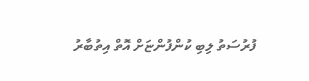ފުރުސަތު ލިބި ކުންފުންޏަށް އޮތް އިތުބާރު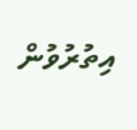އިތުރުވުން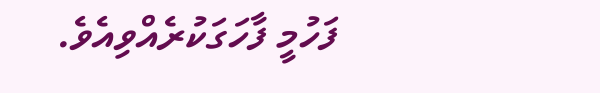ފަހުމީ ފާހަގަކުރެއްވިއެވެ.